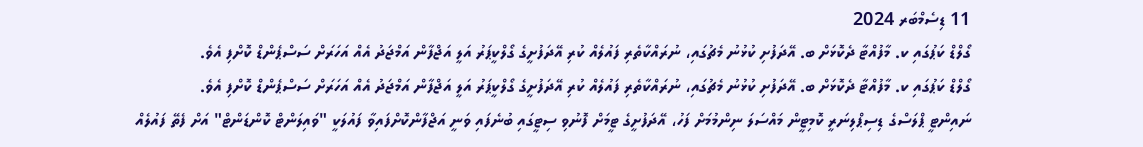11 ޑިސެމްބަރ 2024
ގޯލްޑް ކަޕުގައި ކ. މާފުއްޓާ ދެކޮޅަށް ބ. އޭދަފުށި ކުޅުނު މެޗުގައި، ނުރައްކާތެރި ފައުލެއް ކުރި އޭދަފުށީގެ ގޯލްކީޕަރު އަލީ އަޖްފާން އަމްޖަދު އެއް އަހަރަށް ސަސްޕެންޑް ކޮށްފި އެވެ.
ގޯލްޑް ކަޕުގައި ކ. މާފުއްޓާ ދެކޮޅަށް ބ. އޭދަފުށި ކުޅުނު މެޗުގައި، ނުރައްކާތެރި ފައުލެއް ކުރި އޭދަފުށީގެ ގޯލްކީޕަރު އަލީ އަޖްފާން އަމްޖަދު އެއް އަހަރަށް ސަސްޕެންޑް ކޮށްފި އެވެ.
ނައިންޓީ ޕްލަސްގެ ޑިސިޕްލިނަރީ ކޮމިޓީން މައްސަލަ ނިންމުމަށް ފަހު، އޭދަފުށީގެ ޓީމަށް ފޮނުވި ސިޓީގައި ބުނެފައި ވަނީ އަޖްފާންކޮށްފައިވާ ފައުލަކީ "ވައިލަންޓް ކޮންޑަންޓް" އަށް ފެތޭ ފައުލެއް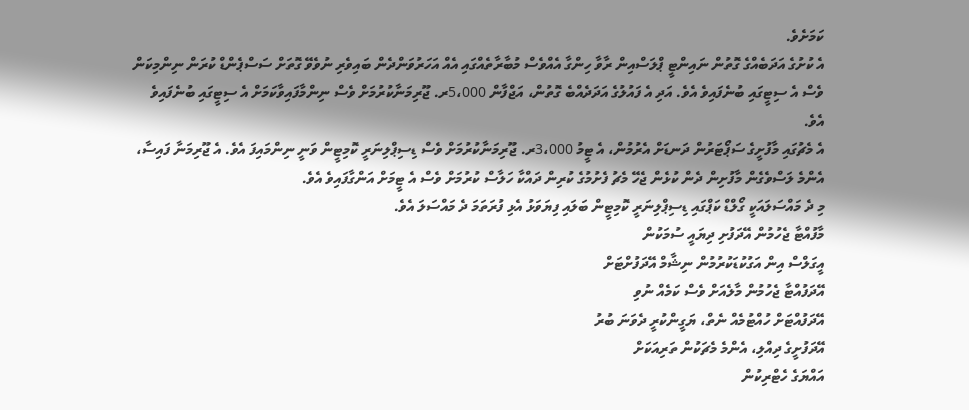ކަމަށެވެ.
އެ ކުށުގެ އަދަބެއްގެ ގޮތުން ނައިންޓީ ޕްލަސްއިން ރާވާ ހިންގާ އެއްވެސް މުބާރާތެއްގައި އެއް އަހަރުވަންދެން ބައިވެރި ނުވެވޭ ގޮތަށް ސަސްޕެންޑް ކުރަން ނިންމިކަން ވެސް އެ ސިޓީގައި ބުނެފައިވެ އެވެ. އަދި އެ ފައުލުގެ އަދަދެއްބެ ގޮތުން، އަޖްފާން 5،000ރ. ޖޫރިމަނާކުރުމަށް ވެސް ނިންމާފައިވާކަމަށް އެ ސިޓީގައި ބުނެފައިވެ އެވެ.
އެ މެޗުގައި މާފުށީގެ ސަޕޯޓަރުން ދަނޑަށް އެރުމުން، އެ ޓީމު 3،000ރ. ޖޫރިމަނާކުރުމަށް ވެސް ޑިސިޕްލިނަރީ ކޮމިޓީން ވަނީ ނިންމައިފަ އެވެ. އެ ޖޫރިމަނާ ފައިސާ، އެންމެ ލަސްވެގެން މާފުށިން ދެން ކުޅެން ޖެހޭ މެޗު ފެށުމުގެ ކުރިން ދައްކާ ހަލާސް ކުރުމަށް ވެސް އެ ޓީމަށް އަންގާފައިވެ އެވެ.
މި ދެ މައްސަލައަކީ ގޯލްޑް ކަޕްގައި ޑިސިޕްލިނަރީ ކޮމިޓީން ބަލައި ފިޔަވަޅު އެޅި ފުރަތަމަ ދެ މައްސަލަ އެވެ.
މާފުއްޓާ ޖެހުމުން އޭދަފުށި ދިޔައީ ސުމަކުން
އީގަލްސް އިން އަގުކުޑަކުރުމުން ނިޝާމް އޭދަފުށްޓަށް
އޭދަފުއްޓާ ޖެހުމުން މާލެއަށް ވެސް ކަމެއް ނުވި
އޭދަފުއްޓަށް ހުއްޓުމެއް ނެތް، ޔަގީންކުރީ ދެވަނަ ބުރު
އޭދަފުށީގެ ދިއްލި، އެންމެ މެޗަކުން ތަރިއަކަށް
އައްޔަގެ ހެޓްރިކުން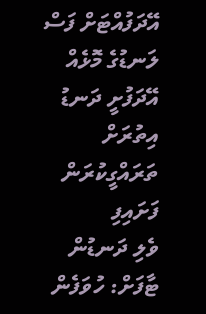އޭދަފުއްޓަށް ފަސް ލަނޑުގެ މޮޅެއް
އޭދަފުށީ ދަނޑު އިތުރަށް ތަރައްގީކުރަން ފަށައިފި
ވެލި ދަނޑުން ޓާފަށް: ހުވަފެން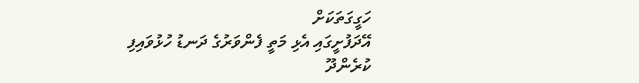ހަގީގަތަކަށް
އޭދަފުށީގައި އެޅި މަތީ ފެންވަރުގެ ދަނޑު ހުޅުވައިފި
ކުރެންދޫ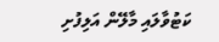ކަޓުވާލައި މާލޭން އަލިފުށި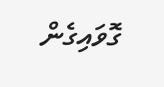ގޮވައިގެން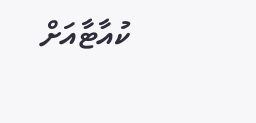ކުއާޓާއަށް